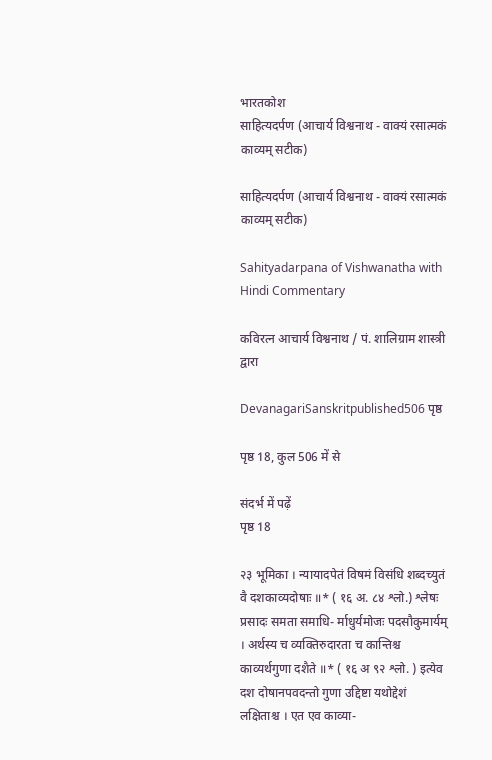भारतकोश
साहित्यदर्पण (आचार्य विश्वनाथ - वाक्यं रसात्मकं काव्यम् सटीक)

साहित्यदर्पण (आचार्य विश्वनाथ - वाक्यं रसात्मकं काव्यम् सटीक)

Sahityadarpana of Vishwanatha with Hindi Commentary

कविरत्न आचार्य विश्वनाथ / पं. शालिग्राम शास्त्री द्वारा

DevanagariSanskritpublished506 पृष्ठ

पृष्ठ 18, कुल 506 में से

संदर्भ में पढ़ें
पृष्ठ 18

२३ भूमिका । न्यायादपेतं विषमं विसंधि शब्दच्युतं वै दशकाव्यदोषाः ॥* ( १६ अ. ८४ श्लो.) श्लेषः प्रसादः समता समाधि- र्माधुर्यमोजः पदसौकुमार्यम् । अर्थस्य च व्यक्तिरुदारता च कान्तिश्च काव्यर्थगुणा दशैते ॥* ( १६ अ ९२ श्लो. ) इत्येव दश दोषानपवदन्तो गुणा उद्दिष्टा यथोद्देशं लक्षिताश्च । एत एव काव्या-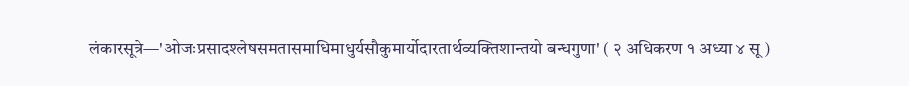लंकारसूत्रे—'ओजःप्रसादश्लेषसमतासमाधिमाधुर्यसौकुमार्योदारतार्थव्यक्तिशान्तयो बन्धगुणा' ( २ अधिकरण १ अध्या ४ सू )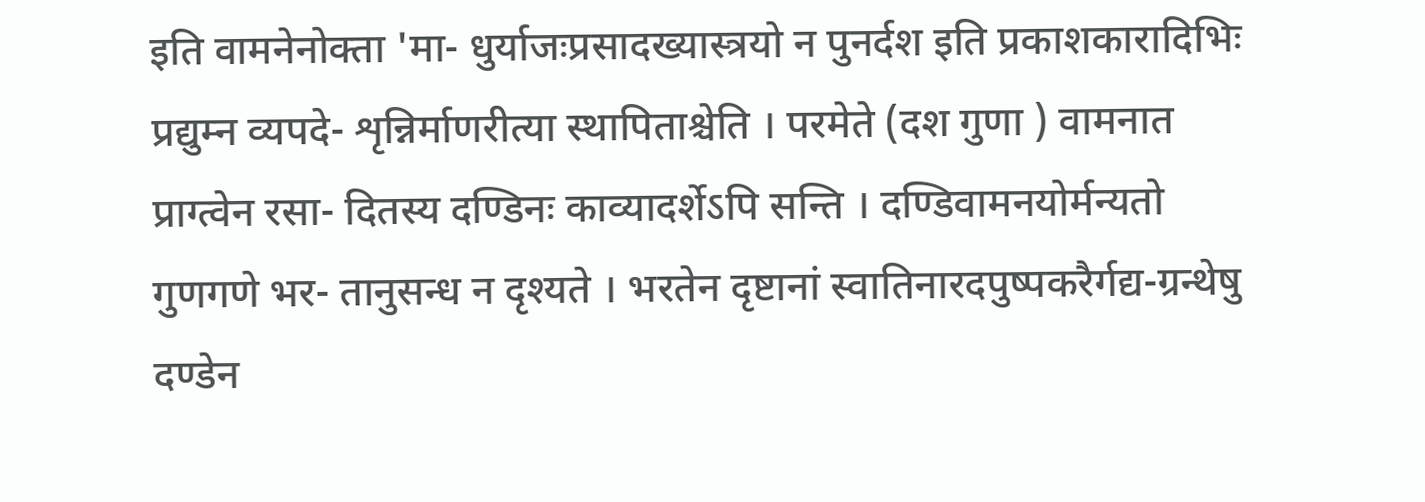इति वामनेनोक्ता 'मा- धुर्याजःप्रसादख्यास्त्रयो न पुनर्दश इति प्रकाशकारादिभिः प्रद्युम्न व्यपदे- शृन्निर्माणरीत्या स्थापिताश्चेति । परमेते (दश गुणा ) वामनात प्राग्त्वेन रसा- दितस्य दण्डिनः काव्यादर्शेऽपि सन्ति । दण्डिवामनयोर्मन्यतो गुणगणे भर- तानुसन्ध न दृश्यते । भरतेन दृष्टानां स्वातिनारदपुष्पकरैर्गद्य-ग्रन्थेषु दण्डेन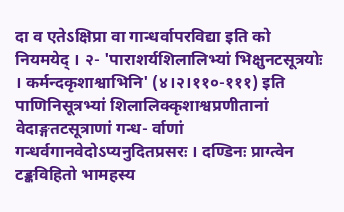दा व एतेऽक्षिप्रा वा गान्धर्वापरविद्या इति को नियमयेद् । २- 'पाराशर्यशिलालिभ्यां भिक्षुनटसूत्रयोः । कर्मन्दकृशाश्वाभिनि' (४।२।११०-१११) इति पाणिनिसूत्रभ्यां शिलालिक्कृशाश्वप्रणीतानां वेदाङ्गतटसूत्राणां गन्ध- र्वाणां गन्धर्वगानवेदोऽप्यनुदितप्रसरः । दण्डिनः प्राग्त्वेन टङ्कविहितो भामहस्य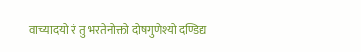वाच्यादयो रं तु भरतेनोक्तो दोषगुणेश्यो दण्डिद्य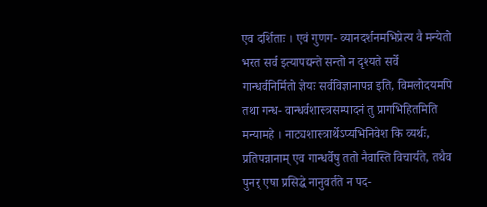एव दर्शिताः । एवं गुणग- व्यानदर्शनमभिप्रेत्य वै मन्येतो भरत सर्व इत्यापद्यन्ते सन्तो न दृश्यते सर्वे गान्धर्वनिर्मितो ज्ञेयः सर्वविज्ञानापन्न इति, विमलोदयमपि तथा गन्ध- वान्धर्वशास्त्रसम्पादनं तु प्रागभिहितमिति मन्यामहे । नाट्यशास्त्रार्थेऽप्यभिनिवेश कि व्यर्थः, प्रतिपन्नानाम् एव गान्धर्वेषु ततो नैवास्ति विचार्यते, तथैव पुनर् एषा प्रसिद्धे नानुवर्तते न पद-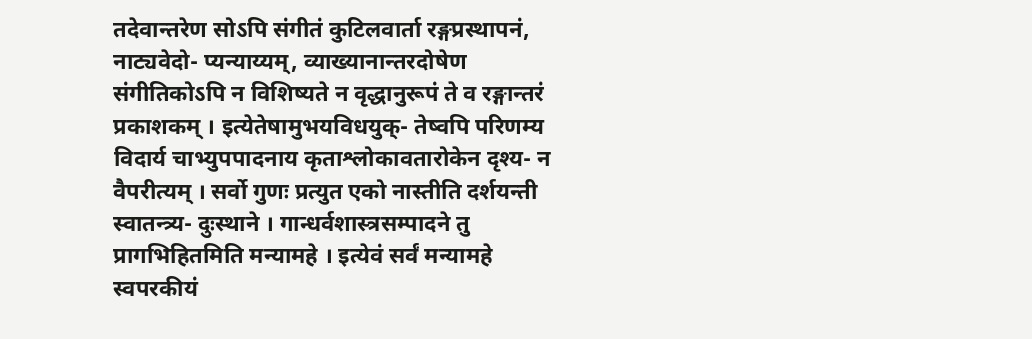तदेवान्तरेण सोऽपि संगीतं कुटिलवार्ता रङ्गप्रस्थापनं, नाट्यवेदो- प्यन्याय्यम्, व्याख्यानान्तरदोषेण संगीतिकोऽपि न विशिष्यते न वृद्धानुरूपं ते व रङ्गान्तरं प्रकाशकम् । इत्येतेषामुभयविधयुक्- तेष्वपि परिणम्य विदार्य चाभ्युपपादनाय कृताश्लोकावतारोकेन दृश्य- न वैपरीत्यम् । सर्वो गुणः प्रत्युत एको नास्तीति दर्शयन्ती स्वातन्त्र्य- दुःस्थाने । गान्धर्वशास्त्रसम्पादने तु प्रागभिहितमिति मन्यामहे । इत्येवं सर्वं मन्यामहे स्वपरकीयं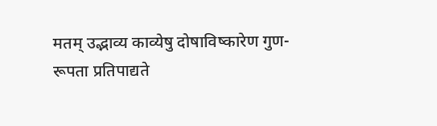मतम् उद्भाव्य काव्येषु दोषाविष्कारेण गुण- रूपता प्रतिपाद्यते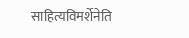साहित्यविमर्शेनेति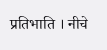प्रतिभाति । नीचे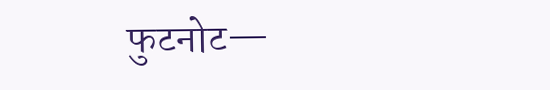फुटनोट—